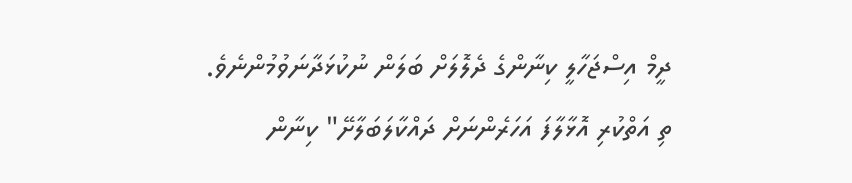ދީމް އިސްޖަހާލީ ކިނާންގެ ދެލޮލަށް ބަލަން ނުކުޅަދާނަވުމުންނެވެ.
ތި އަތްކުރި އޮޅާލާފަ އަހަރެންނަށް ދައްކާލަބަލާށޭ" ކިނާން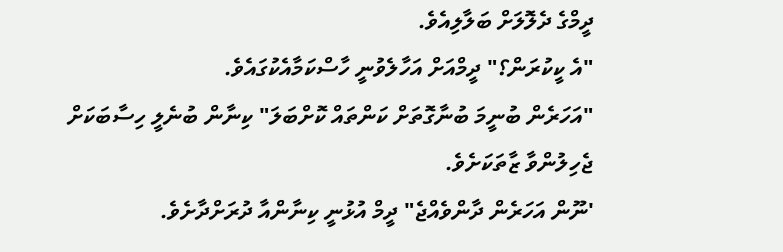ދީމްގެ ދެލޮލަށް ބަލާލިއެވެ.
"އެ ކީކުރަން؟" ދީމްއަށް އަހާލެވުނީ ހާސްކަމާއެކުގައެވެ.
"އަހަރެން ބުނީމަ ބުނާގޮތަށް ކަންތައް ކޮށްބަލަ" ކިނާން ބުނެލީ ހިސާބަކަށް ޖެހިލުންވާ ޒާތަކަށެވެ.
'ނޫން އަހަރެން ދާންވެއްޖެ" ދީމް އުޅުނީ ކިނާންއާ ދުރަށްދާށެވެ.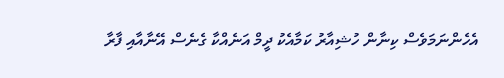އެހެންނަމަވެސް ކިނާން ހުޝިއާރު ކަމާއެކު ދީމް އަނެއްކާ ގެނެސް އޭނާއާއި ފާރާ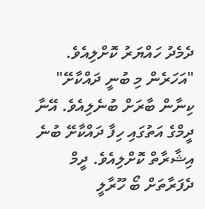ދެމެދު ހައްޔަރު ކޮށްލިއެވެ.
"އަހަރެން މި ބުނީ ދައްކާށޭ" ކިނާން ބާރަށް ބުނެލިއެވެ. އޭނާ ދީމްގެ އަތުގައި ހިފާ ދައްކާށޭ ބުނެ އިޝާރާތް ކޮށްލިއެވެ. ދީމް ދެފަރާތަށް ބޯ ހޫރާލީ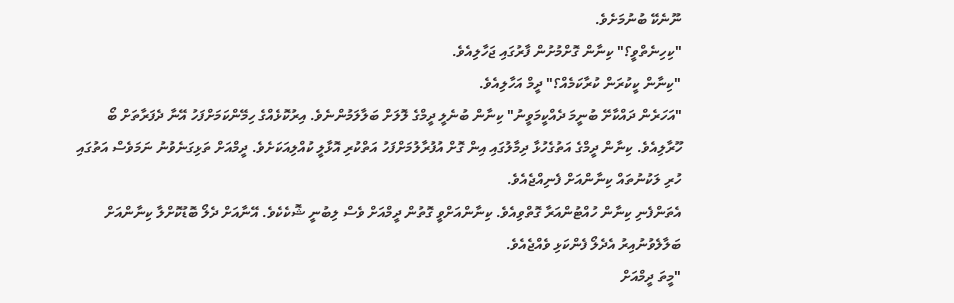ނޫނެކޭ ބުނުމަށެވެ.
"ކިހިނެތްވީ؟" ކިނާން ގޮށްމުށުން ފާރުގައި ޖަހާލިއެވެ.
"ކިނާން ކީކުރަން ކުރާކަމެއް؟" ދީމް އަހާލިއެވެ.
"އަހަރެން ދައްކާށޭ ބުނީމަ ދެއްކީމަވީނު" ކިނާން ބުނެލީ ދީމްގެ ލޮލަށް ބަލާލަމުންނެވެ. އިރުކޮޅެއްގެ ހިމޭންކަމަށްފަހު އޭނާ ދެފަރާތަށް ބޯ ހޫރާލިއެވެ. ކިނާން ދީމްގެ އަތުގެހުޅާ ދިމާލުގައި އިން ގޮށް އުފުރާލުމަށްފަހު އަތްކުރި އޮޅާލީ ކުއްލިއަކަށެވެ. ދީމްއަށް ތަޅިގަނެވުނު ނަމަވެސް އަތުގައި ހުރި ލަކުނުތައް ކިނާންއަށް ފެނިއްޖެއެވެ.
އެތަންފެނި ކިނާން ހުއްޓުންއަރާ ގޮތްވިއެވެ. ކިނާންއަށްވީ ގޮތުން ދީމްއަށް ވެސް ލިބުނީ ޝޮކެކެވެ. އޭނާއަށް ދެލޯ ބޮޑުކޮށްލާ ކިނާންއަށް ބަލާލެވުނުއިރު އެދެލޯ ފެންކަޅި ވެއްޖެއެވެ.
"މީތަ ދީމްއަށް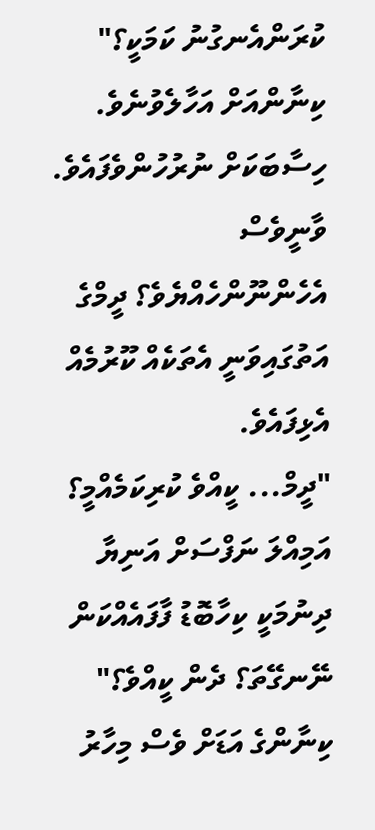ކުރަންއެނގުނު ކަމަކީ؟" ކިނާންއަށް އަހާލެވުނެވެ. ހިސާބަކަށް ނުރުހުންވެފައެވެ. ވާނީވެސް އެހެންނޫންހެއްޔެވެ؟ ދީމްގެ އަތުގައިވަނީ އެތަކެއް ކޫރުމެއް އެޅިފައެވެ.
"ދީމް... ކީއްވެ ކުރިކަމެއްމީ؟ އަމިއްލަ ނަފްސަށް އަނިޔާ ދިނުމަކީ ކިހާބޮޑު ފާފައެއްކަން ނޭނގޭތަ؟ ދެން ކީއްވެ؟" ކިނާންގެ އަޑަށް ވެސް މިހާރު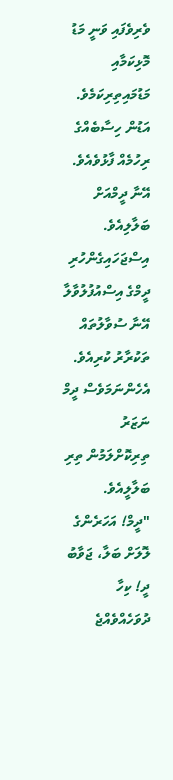ވެރިވެފައި ވަނީ މަޑު މޮޅިކަމާއި މަޑުމައިތިރިކަމެވެ. އަޑުން ހިސާބެއްގެ ރިހުމެއް ފާޅުވެއެވެ. އޭނާ ދީމްއަށް ބަލާލިއެވެ. އިސްޖަހައިގެންހުރި ދީމްގެ އިސްއުފުލުވާލާ އޭނާ ސުވާލުތައް ތަކުރާރު ކުރިއެވެ. އެހެންނަމަވެސް ދީމް ނަޒަރު ތިރިކޮށްލަމުން ތިރި ބަލާލީއެވެ.
"ދީމް! އަހަރެންގެ ލޮލަށް ބަލާ، ޖަވާބު ދީ! ކިހާ ދުވަހެއްވެއްޖެ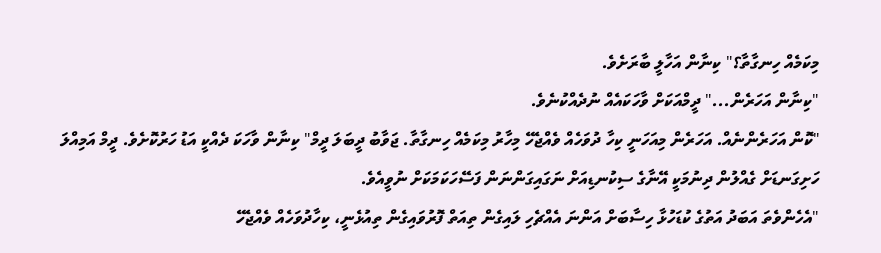މިކަމެއް ހިނގާތާ؟" ކިނާން އަހާލީ ބާރަށެވެ.
"ކިނާން އަހަރެން..." ދީމްއަކަށް ވާހަކައެއް ނުދެއްކުނެވެ.
"ކޮން އަހަރެންނެއް. އަހަރެން މިއަހަނީ ކިހާ ދުވަހެއް ވެއްޖެހޭ މިހާރު މިކަމެއް ހިނގާތާ. ޖަވާބު ދީބަލަ ދީމް" ކިނާން ވާހަކަ ދެއްކީ އަޑު ހަރުކޮށެވެ. ދީމް އަމިއްލަ ހަށިގަނޑަށް ގެއްލުން ދިނުމަކީ އޭނާގެ ސިކުނޑިއަށް ނަގައިގަންނަން ފަސޭހަކަމަކަށް ނުވީއެވެ.
"އެހެންވެތަ އަބަދު އަތުގެ ކުޑަހުޅާ ހިސާބަށް އަންނަ އެއްޗެހި ލައިގެން ތިއަތް ފޮރުވައިގެން ތިއުޅެނީ، ކިހާދުވަހެއް ވެއްޖެހޭ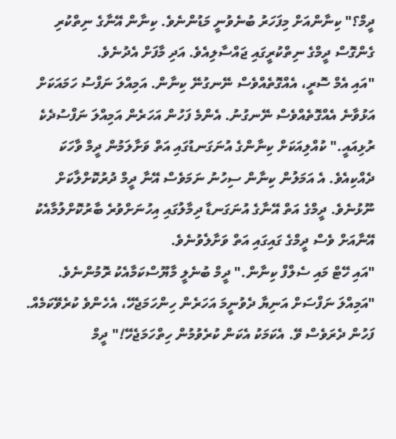ދީމް؟" ކިނާންއަށް މިފަހަރު ބުނެވުނީ މަޑުންނެވެ. ކިނާން އޭނާގެ ނިތްކުރި ގެންގޮސް ދީމްގެ ނިތްކުރީގައި ޖައްސާލިއެވެ. އަދި މާފަށް އެދުނެވެ.
"އައި އެމް ސޮރީ، އެއްގޮތެއްވެސް ނޭނގުނޭ ކިނާން. އަމިއްލަ ނަފްސު ހަމައަކަށް އަޅުވާނެ އެއްގޮތެއްވެސް ނޭނގުނު. އެންމެ ފަހުން އަހަރެން އަމިއްލަ ނަފްސުދެކެ ރުޅިއައީ." ކުއްލިއަކަށް ކިނާންގެ އުނަގަނޑުގައި އަތް ވަށާލަމުން ދީމް ވާހަކަ ދެއްކިއެވެ. އެ އަމަލުން ކިނާން ސިހުނު ނަމަވެސް އޭނާ ދީމް ދުރުކޮށްލާކަށް ނޫޅުނެވެ. ދީމްގެ އަތް އޭނާގެ އުނަގަނޑާ ދިމާލުގައި އިހުނަށްވުރެ ބާރުކޮށްލުމާއެކު އޭނާއަށް ވެސް ދީމްގެ ގައިގައި އަތް ވަށާލެވުނެވެ.
"އައި ހޭޓް މައި ސެލްފް ކިނާން." ދީމް ބުނެލީ މާޔޫސްކަމާއެކު ރޮމުންނެވެ.
"އަމިއްލަ ނަފްސަށް އަނިޔާ ދެވުނީމަ އަހަރެން ހިންހަމަޖެހޭ، އެހެންވެ ކުރެވޭކަމެއް. ފަހުން ދެރަވެސް ވޭ. އެކަމަކު އެކަން ކުރެވުމުން ހިތްހަމަޖެހޭ!" ދީމް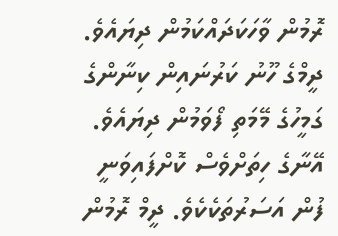ރޮމުން ވާހަކަދައްކަމުން ދިޔައެވެ. ދީމްގެ ހޫނު ކަރުނައިން ކިނާންގެ ގަމީހުގެ މޭމަތި ފޯވަމުން ދިޔައެވެ. އޭނާގެ ހިތަށްވެސް ކޮށްފައިވަނީ ފުން އަސަރުތަކެކެވެ. ދީމް ރޮމުން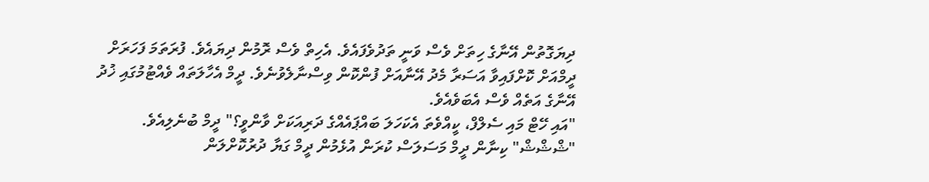ދިޔަގޮތުން އޭނާގެ ހިތަށް ވެސް ވަނީ ތަދުވެފައެވެ. އެހިތް ވެސް ރޮމުން ދިޔައެވެ. ފުރަތަމަ ފަހަރަށް ދީމްއަށް ކޮށްފައިވާ އަސަރާ މެދު އޭނާއަށް ފުންކޮން ވިސްނާލެވުނެވެ. ދީމް އެހާލަތައް ވެއްޓުމުގައި ޚުދު އޭނާގެ އަތެއް ވެސް އެބަވެއެވެ.
"އައި ހޭޓް މައި ސެލްފް، ކީއްވެތަ އެކަހަލަ ބައްޕައެއްގެ ދަރިއަކަށް ވާންވީ؟" ދީމް ބުނެލިއެވެ.
"ޝްޝްޝް" ކިނާން ދީމް މަސަލަސް ކުރަން އުޅެމުން ދީމް ގަޔާ ދުރުކޮށްލަން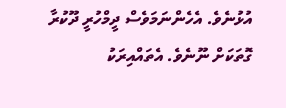އުޅުނެވެ. އެހެންނަމަވެސް ދީމްހުރީ ދޫކުރާ ގޮތަކަށް ނޫނެވެ. އެތައްއިރަކު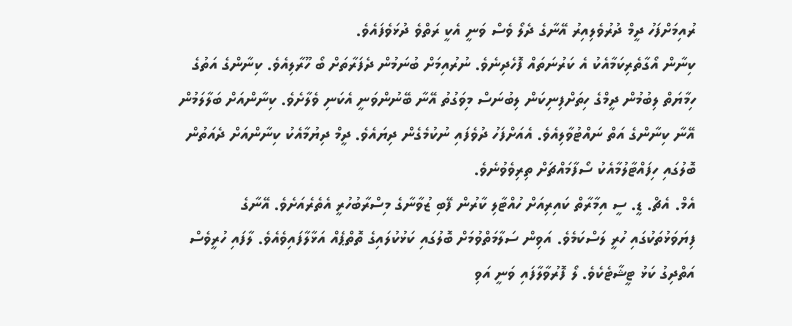ރުއިމަށްފަހު ދީމް ދުރުވެލިއިރު އޭނާގެ ދެލޯ ވެސް ވަނީ އެކީ ރަތްވެ ދުޅަވެފައެވެ.
ކިނާން އޯގާތެރިކަމާއެކު އެ ކަރުނަތައް ފޮހެދިނެވެ. ނުރުއިމަށް ބުނަމުން ދެފަރާތަށް ބޯ ހޫރާލިއެވެ. ކިނާންގެ އަތުގެ ހިމާޔަތް ލިބުމުން ދީމްގެ ހިތަށްފިނިކަން ލިބުނަސް މިވަގުތު އޭނާ ބޭނުންވަނީ އެކަނި ވެލާށެވެ. ކިނާންއަށް ބަލާލަމުން އޭނާ ކިނާންގެ އަތް ނައްޓުވާލިއެވެ. އެއަށްފަހު ދުވެފައި ނުކުމެގެން ދިޔައެވެ. ދީމް ދިޔުމާއެކު ކިނާންއަށް ދެއަތުން ބޮލުގައި ހިފައްޓާލުމާއެކު ސޯފާމައްޗަށް ތިރިވެވުނެވެ.
އެމް. އެޗް. ޑީ. ސީ އިމާރާތް ކައިރިއަށް ހުއްޓާލި ކާރުން ފޭބި ޒުވާނާގެ މިސްރާބުހުރީ އެތެރެއަށެވެ. އޭނާގެ ފިޔަވަޅުތަކުގައި ހުރީ ލަސްކަމެވެ. އަވިން ސަލާމަތްވުމަށް ބޮލުގައި ކަޅުކުލައިގެ ތޮތްޕެއް އަޅާލާފައިވެއެވެ. ލާފައި ހުރީވެސް އަތްދިގު ކަޅު ޓީޝާޓެކެވެ. ލޯ ފޮރުވާލާފައި ވަނީ އަވި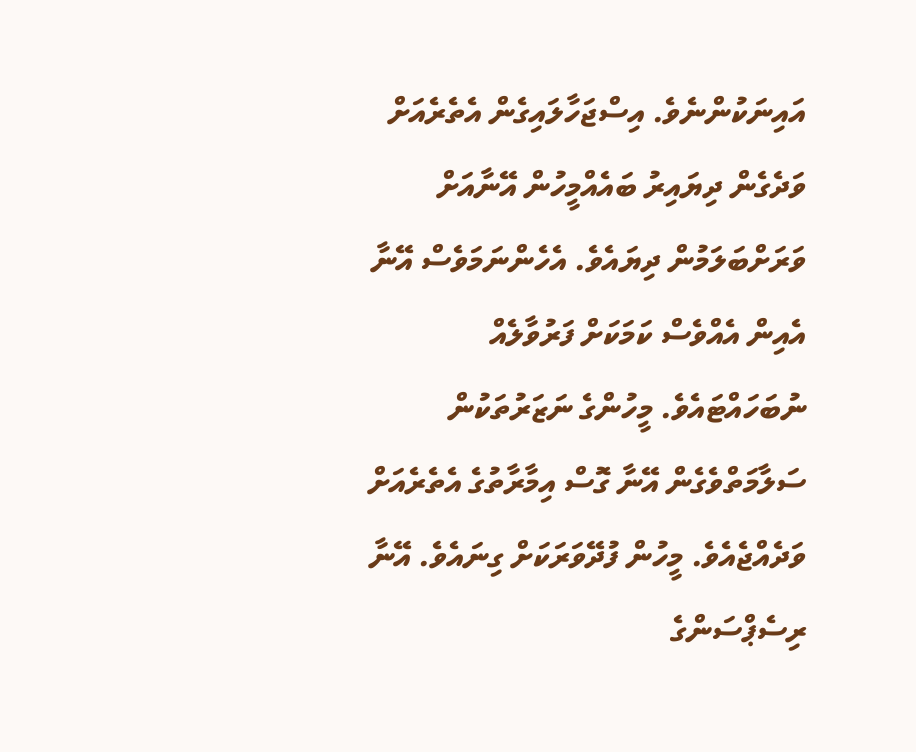އައިނަކުންނެވެ. އިސްޖަހާލައިގެން އެތެރެއަށް ވަދެގެން ދިޔައިރު ބައެއްމީހުން އޭނާއަށް ވަރަށްބަލަމުން ދިޔައެވެ. އެހެންނަމަވެސް އޭނާ އެއިން އެއްވެސް ކަމަކަށް ފަރުވާލެއް ނުބަހައްޓައެވެ. މީހުންގެ ނަޒަރުތަކުން ސަލާމަތްވެގެން އޭނާ ގޮސް އިމާރާތުގެ އެތެރެއަށް ވަދެއްޖެއެވެ. މީހުން ފުދޭވަރަކަށް ގިނައެވެ. އޭނާ ރިސެޕްސަންގެ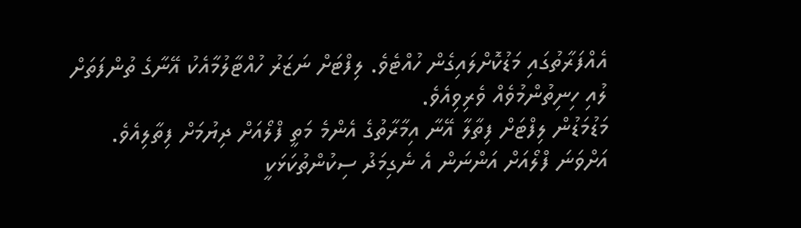އެއްފަރާތުގައި މަޑުކޮށްލައިގެން ހުއްޓެވެ. ލިފްޓަށް ނަޒަރު ހުއްޓާލުމާއެކު އޭނާގެ ތުންފަތަށް ލުއި ހިނިތުންމުވެއް ވެރިވިއެވެ.
މަޑުމަޑުން ލިފްޓަށް ފިތާލާ އޭނާ އިމާރާތުގެ އެންމެ މަތީ ފްލޯއަށް ދިޔުމަށް ފިތާލިއެވެ. އަށްވަނަ ފްލޯއަށް އަންނަން އެ ނެގިމަދު ސިކުންތުކަޅަކީ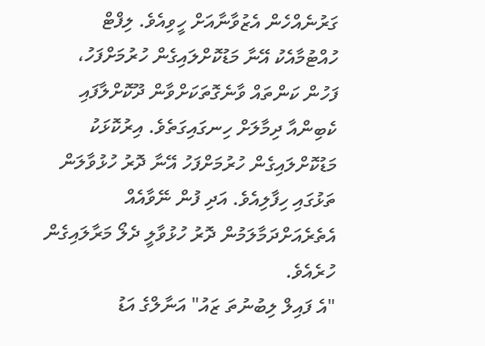ގަރުނެއްހެން އެޒުވާނާއަށް ހީވިއެވެ. ލިފްޓް ހުއްޓުމާއެކު އޭނާ މަޑުކޮށްލައިގެން ހުރުމަށްފަހު، ފަހުން ކަންތައް ވާނެގޮތަކަށްވާން ދޫކޮށްލާފައި ކެބިންއާ ދިމާލަށް ހިނގައިގަތެވެ. އިރުކޮޅަކު މަޑުކޮށްލައިގެން ހުރުމަށްފަހު އޭނާ ދޮރު ހުޅުވާލަން ތަޅުގައި ހިފާލިއެވެ. އަދި ފުން ނޭވާއެއް އެތެރެއަށްދަމާލަމުން ދޮރު ހުޅުވާލީ ދެލޯ މަރާލައިގެން ހުރެއެވެ.
"އެ ފައިލް ލިބުނުތަ ޒައު" އަނާލްގެ އަޑު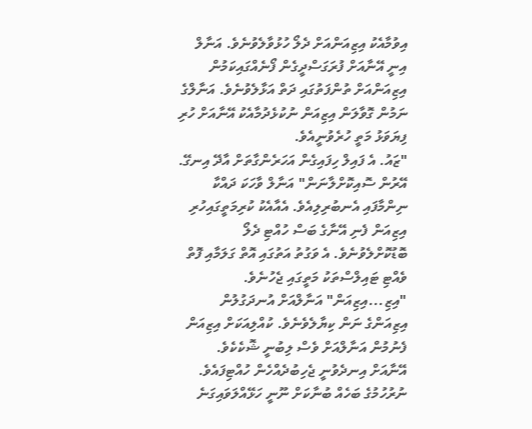އިވުމާއެކު އިޒިއަންއަށް ދެލޯ ހުޅުވާލެވުނެވެ. އަނާލް އިނީ އޭނާއަށް ފުރަގަސްދީގެން ފޯނެއްގައިކަމުން އިޒިއަންއަށް ތުންފަތުގައި ދަތް އަޅާލެވުނެވެ. އަނާލްގެ ނަމުން ގޮވާލަން އިޒިއަން ނުކުޅެދުމާއެކު އޭނާއަށް ހުރި ފިޔަވަޅު މަތީ ހުރެވުނީއެވެ.
"ޒައު. އެ ފައިލް ހިފައިގެން އަހަރެންގާތަށް އާދޭ އިނގޭ. އޭރުން ސޮއިކޮށްލާނަން" އަނާލް ވާހަކަ ދައްކާ ނިންމާފައި އެނބުރިލިއެވެ. އެއާއެކު ކުރިމަތީގައިހުރި އިޒިއަން ފެނި އޭނާގެ ބަސް ހުއްޓި ދެލޯ ބޮޑުކޮށްލެވުނެވެ. އެ ވަގުތު އަތުގައި އޮތް ގަލަމާއި ފޮތް ވެއްޓި ޓައިލްސްތަކު މަތީގައި ޖެހުނެވެ.
"އިޒި...އިޒިއަން" އަނާލްއަށް އުނދަގުލުން އިޒިއަންގެ ނަން ކިޔާލެވެނެވެ. ކުއްލިއަކަށް އިޒިއަން ފެނުމުން އަނާލްއަށް ވެސް ލިބުނީ ޝޮކެކެވެ. އޭނާއަށް އިނދެވުނީ ޖެހިބުދެއްހެން ހުއްޓިފައެވެ. ނުރުހުމުގެ ބަހެއް ބުނާކަށް ނޫނީ ހަޅޭއްލަވައިގަނެ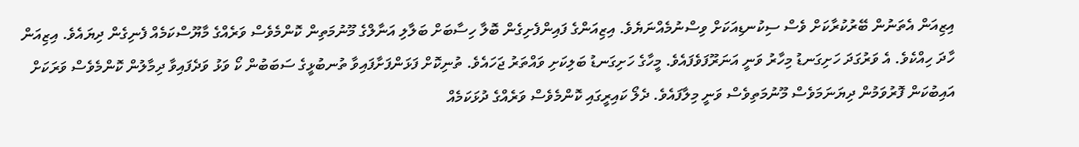އިޒިއަން އެތަނުން ބޭރުކުރާކަށް ވެސް ސިކުނޑިއަކަށް ވިސްނުމެއްނަޔެވެ. އިޒިއަންގެ ފައިންފެށިގެން ބޮލާ ހިސާބަށް ބަލާލި އަނާލްގެ މޫނުމަތިން ކޮންމެވެސް ވަރެއްގެ މާޔޫސްކަމެއް ފެނިގެން ދިޔައެވެ. އިޒިއަން ހާދަ ހިއްކެވެ. އެ ވަރުގަދަ ހަށިގަނޑު މިހާރު ވަނީ އަނަރޫފަވެފައެވެ. މީހާގެ ހަށިގަނޑު ބަލިކަށި ވައްތަރު ޖަހައެވެ. ތުނިކޮށް ފަޅަންފަށާފައިވާ ތުނބުޅީގެ ސަބަބުން ކޯ ވަޅު ވަދެފައިވާ ދިމާލުން ކޮންމެވެސް ވަރަކަށް އައިބުކަން ފޮރުވަމުން ދިޔަނަމަވެސް މޫނުމަތިވެސް ވަނީ މިލާފައެވެ. ދެލޯ ކައިރީގައި ކޮންމެވެސް ވަރެއްގެ ދުޅަކަމެއް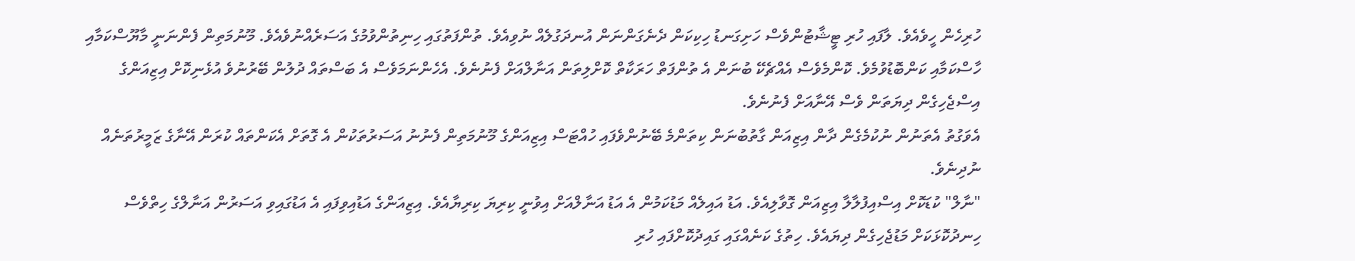ހުރިހެން ހީވެއެވެ. ލާފައި ހުރި ޓީޝާޓުންވެސް ހަށިގަނޑު ހިކިކަން ދެނެގަންނަން އުނދަގުލެއް ނުވިއެވެ. ތުންފަތުގައި ހިނިތުންވުމުގެ އަސަރެއްނުވެއެވެ. މޫނުމަތިން ފެންނަނީ މާޔޫސްކަމާއި ހާސްކަމާއި ކަންބޮޑުވުމެވެ. ކޮންމެވެސް އެއްޗެކޭ ބުނަން އެ ތުންފަތް ހަރަކާތް ކޮށްލިތަން އަނާލްއަށް ފެނުނެވެ. އެހެންނަމަވެސް އެ ބަސްތައް ދުލުން ބޭރުނުވެ އުޅެނިކޮށް އިޒިއަންގެ އިސްޖެހިގެން ދިޔަތަން ވެސް އޭނާއަށް ފެނުނެވެ.
އެވަގުތު އެތަނުން ނުކުމެގެން ދާން އިޒިއަން ގާތުބުނަން ކިތަންމެ ބޭނުންވެފައި ހުއްޓަސް އިޒިއަންގެ މޫނުމަތިން ފެނުނު އަސަރުތަކުން އެ ގޮތަށް އެކަންތައް ކުރަން އޭނާގެ ޒަމީރުތަނެއް ނުދިނެވެ.
"ނާލް" ކުޑަކޮށް އިސްއިފުލާލާ އިޒިއަން ގޮވާލިއެވެ. އަޑު އައިލެއް މަޑުކަމުން އެ އަޑު އަނާލްއަށް އިވުނީ ކިރިޔަ ކިރިޔާއެވެ. އިޒިއަންގެ އަޑުއިވިފައި އެ އަޑުގައިވި އަސަރުން އަނާލްގެ ހިތްވެސް ހިނދުކޮޅަކަށް މަޑުޖެހިގެން ދިޔައެވެ. ހިތުގެ ކަނެއްގައި ގައިދުކޮށްފައި ހުރި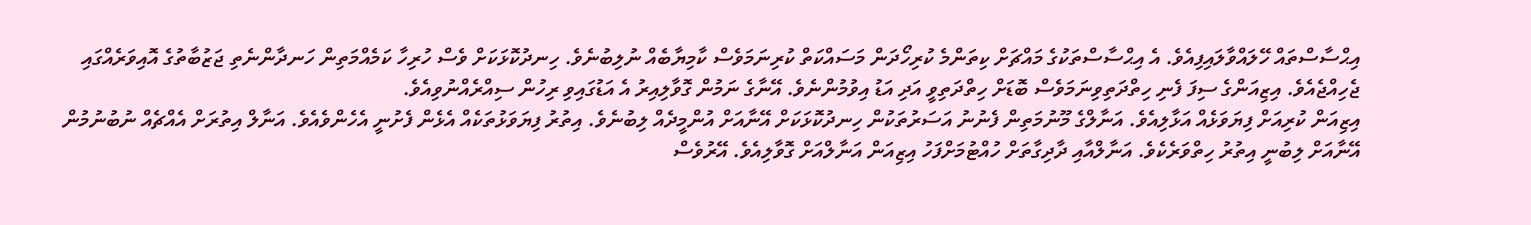އިޙްސާސްތައް ހޭލައްވާލައިފިއެވެ. އެ އިޙްސާސްތަކުގެ މައްޗަށް ކިތަންމެ ކުރިހޯދަން މަސައްކަތް ކުރިނަމަވެސް ކާމިޔާބެއް ނުލިބުނެވެ. ހިނދުކޮޅަކަށް ވެސް ހުރިހާ ކަމެއްމަތިން ހަނދާންނެތި ޖަޒުބާތުގެ އޮއިވަރެއްގައި ޖެހިއްޖެއެވެ. އިޒިއަންގެ ސިފަ ފެނި ހިތްދަތިވިނަމަވެސް ބޮޑަށް ހިތްދަތިވީ އަދި އަޑު އިވުމުންނެވެ. އޭނާގެ ނަމުން ގޮވާލިއިރު އެ އަޑުގައިވި ރިހުން ސިއްރެއްނުވިއެވެ.
އިޒިއަން ކުރިއަށް ފިޔަވަޅެއް އަޅާލިއެވެ. އަނާލްގެ މޫނުމަތިން ފެނުނު އަސަރުތަކުން ހިނދުކޮޅަކަށް އޭނާއަށް އުންމީދެއް ލިބުނެވެ. އިތުރު ފިޔަވަޅުތަކެއް އެޅެން ފެށުނީ އެހެންވެއެވެ. އަނާލް އިތުރަށް އެއްޗެއް ނުބުނުމުން އޭނާއަށް ލިބުނީ އިތުރު ހިތްވަރެކެވެ. އަނާލްއާއި ދާދިގާތަށް ހުއްޓުމަށްފަހު އިޒިއަން އަނާލްއަށް ގޮވާލިއެވެ. އޭރުވެސް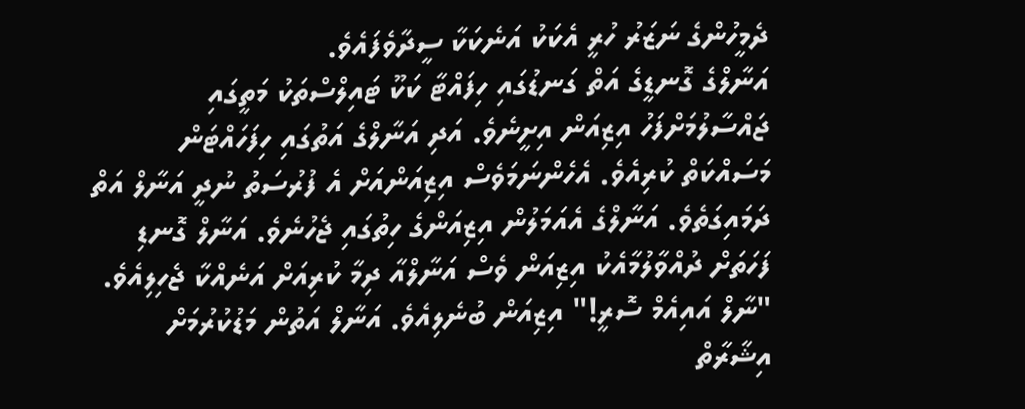ދެމީހުންގެ ނަޒަރު ހުރީ އެކަކު އަނެކަކާ ސީދާވެފައެވެ.
އަނާލްގެ ގޮނޑީގެ އަތް ގަނޑުގައި ހިފައްޓާ ކަކޫ ޓައިލްސްތަކު މަތީގައި ޖައްސާލުމަށްފަހު އިޒިއަން އިށީނެވެ. އަދި އަނާލްގެ އަތުގައި ހިފަހައްޓަން މަސައްކަތް ކުރިއެވެ. އެހެންނަމަވެސް އިޒިއަންއަށް އެ ފުރުސަތު ނުދީ އަނާލް އަތް ދަމައިގަތެވެ. އަނާލްގެ އެއަމަލުން އިޒިއަންގެ ހިތުގައި ޖެހުނެވެ. އަނާލް ގޮނޑި ފަހަތަށް ދުއްވާލުމާއެކު އިޒިއަން ވެސް އަނާލްއާ ދިމާ ކުރިއަށް އަނެއްކާ ޖެހިލިއެވެ.
"ނާލް އައިއެމް ސޮރީ!" އިޒިއަން ބުނެލިއެވެ. އަނާލް އަތުން މަޑުކުރުމަށް އިޝާރާތް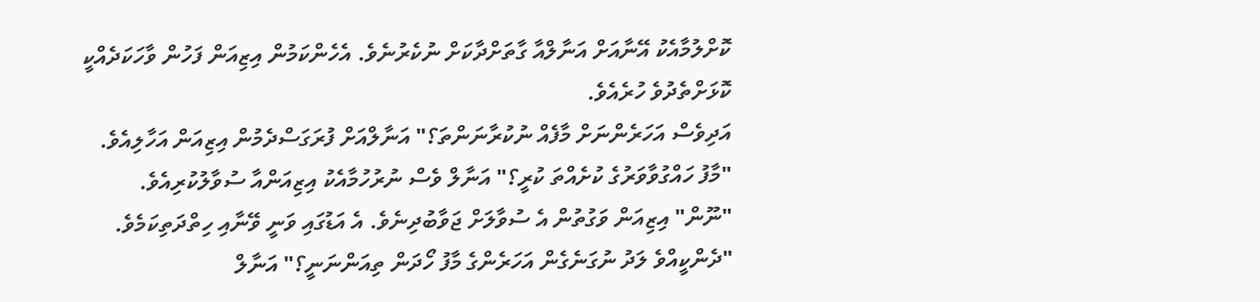ކޮށްލުމާއެކު އޭނާއަށް އަނާލްއާ ގާތަށްދާކަށް ނުކެރުނެވެ. އެހެންކަމުން އިޒިއަން ފަހުން ވާހަކަދެއްކީ ކޮޅަށްތެދުވެ ހުރެއެވެ.
އަދިވެސް އަހަރެންނަށް މާފެއް ނުކުރާނަންތަ؟" އަނާލްއަށް ފުރަގަސްދެމުން އިޒިއަން އަހާލިއެވެ.
"މާފު ހައްގުވާވަރުގެ ކުށެއްތަ ކުރީ؟" އަނާލް ވެސް ނުރުހުމާއެކު އިޒިއަންއާ ސުވާލުކުރިއެވެ.
"ނޫން" އިޒިއަން ވަގުތުން އެ ސުވާލަށް ޖަވާބުދިނެވެ. އެ އަޑުގައި ވަނީ ވޭނާއި ހިތްދަތިކަމެވެ.
"ދެންކީއްވެ ލަދު ނުގަނެގެން އަހަރެންގެ މާފު ހޯދަން ތިއަންނަނީ؟" އަނާލް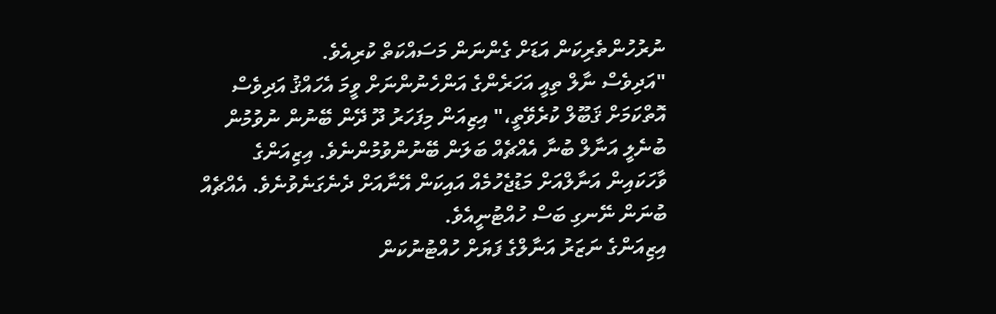ނުރުހުންތެރިކަން އަޑަށް ގެންނަން މަސައްކަތް ކުރިއެވެ.
"އަދިވެސް ނާލް ތިއީ އަހަރެންގެ އަންހެނުންނަށް ވީމަ އެހައްޤު އަދިވެސް އޮތްކަމަށް ޤަބޫލް ކުރެވޭތީ،" އިޒިއަން މިފަހަރު ދޫ ދޭން ބޭނުން ނުވުމުން ބުނެލީ އަނާލް ބުނާ އެއްޗެއް ބަލަން ބޭނުންވުމުންނެވެ. އިޒިއަންގެ ވާހަކައިން އަނާލްއަށް މަޑުޖެހުމެއް އައިކަން އޭނާއަށް ދެނެގަނެވުނެވެ. އެއްޗެއް ބުނަން ނޭނގި ބަސް ހުއްޓުނީއެވެ.
އިޒިއަންގެ ނަޒަރު އަނާލްގެ ފަޔަށް ހުއްޓުނުކަން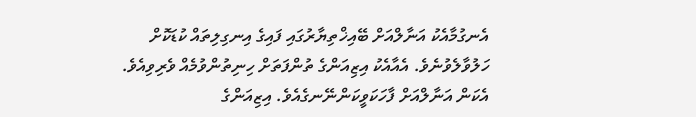އެނގުމާއެކު އަނާލްއަށް ބޭއިޚްތިޔާރުގައި ފައިގެ އިނގިލިތައް ކުޑަކޮށް ހަލުވާލެވުނެވެ. އެއާއެކު އިޒިއަންގެ ތުންފަތަށް ހިނިތުންވުމެއް ވެރިވިއެވެ. އެކަން އަނާލްއަށް ފާހަކަވީކަންނޭނގެއެވެ. އިޒިއަންގެ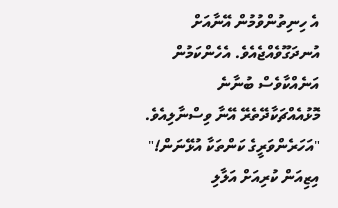އެ ހިނިތުންވުމުން އޭނާއަށް އުނދަގޫވެއްޖެއެވެ. އެހެންކަމުން އަނެއްކާވެސް ބުނާނެ މޮޅުއެއްޗަކާދޭތެރޭ އޭނާ ވިސްނާލިއެވެ.
"އަހަރެންވަރީގެ ކަންތަކާ އުޅޭނަން!" އިޒިއަން ކުރިއަށް އަލާލި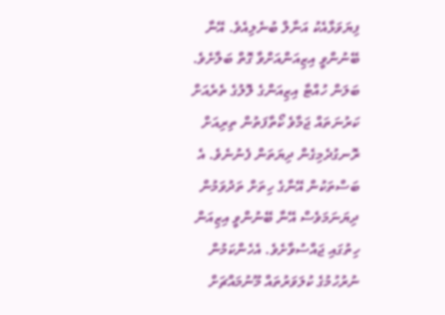ފިޔަވަޅާއެކު އަނާލް ބުނެލިއެވެ. އޭނާ ބޭނުންވީ އިޒިއަންއަށްވާ ގޮތް ބަލާށެވެ. ބަލަން ހުއްޓާ އިޒިއަންގެ ލޮލުގެ ތެރެއަށް ކަރުނަތައް ޖަމާވެ ކޯތާފަތުން ތިރިއަށް ރޮނގުދެމިގެން ދިޔަތަން ފެނުނެވެ. އެ ބަސްތަކުން އޭނާގެ ހިތަށް ތަދުވަމުން ދިޔަނަމަވެސް އޭނާ ބޭނުންވީ އިޒިއަން ހިތުގައި ޖައްސުވާށެވެ. އެހެންކަމުން ނުރުހުމުގެ ކުލަވަރުތައް މޫނުމައްޗަށް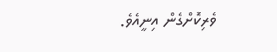ވެރިކޮށްގެން އިނީއެވެ.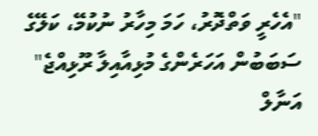"އެހެރީ ވަތްދޮރު، ހަމަ މިހާރު ނުކުމޭ، ކަލޭގެ ސަބަބުން އަހަރެންގެ މުޅިއާއިލާ ރޫޅިއްޖެ" އަނާލް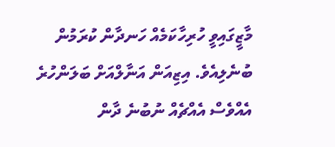މާޒީގައިވީ ހުރިހާކަމެއް ހަނދާން ކުރަމުން ބުނެލިއެވެ. އިޒިއަން އަނާލްއަށް ބަލަންހުރެ އެއްވެސް އެއްޗެއް ނުބުނެ ދާން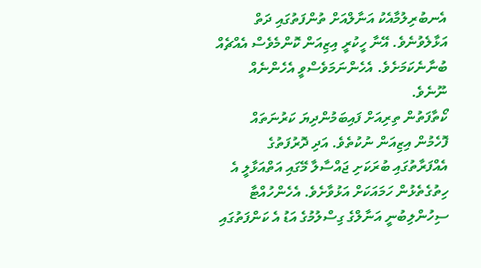އެނބުރިލުމާއެކު އަނާލްއަށް ތުންފަތުގައި ދަތް އަޅާލެވުނެވެ. އޭނާ ހީކުރީ އިޒިއަން ކޮންމެވެސް އެއްޗެއް ބުނާނެކަމަށެވެ. އެހެންނަމަވެސްވީ އެހެންނެއް ނޫނެވެ.
ކޯތާފަތުން ތިރިއަށް ފައިބަމުންދިޔަ ކަރުނަތައް ފޮހެމުން އިޒިއަން ނުކުތެވެ. އަދި ދޮރުފަތުގެ އެއްފަރާތުގައި ބުރަކަށި ޖައްސާލާ މޭގައި އަތްއަޅާލީ އެ ހިތުގެތެޅުން ހަމައަކަށް އަޅުވާށެވެ. އެހެންހުއްޓާ ސިހުންލިބުނީ އަނާލްގެ ގިސްލުމުގެ އަޑު އެ ކަންފަތުގައި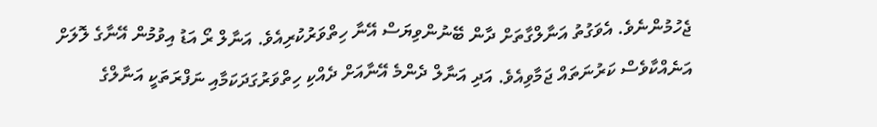ޖެހުމުންނެވެ. އެވަގުތު އަނާލްގާތަށް ދާން ބޭނުންވިޔަސް އޭނާ ހިތްވަރުކުރިއެވެ. އަނާލް ރޯ އަޑު އިވުމުން އޭނާގެ ލޮލަށް އަނެއްކާވެސް ކަރުނަތައް ޖަމާވިއެވެ. އަދި އަނާލް ދެންމެ އޭނާއަށް ދެއްކި ހިތްވަރުގަދަކަމާއި ނަފްރަތަކީ އަނާލްގެ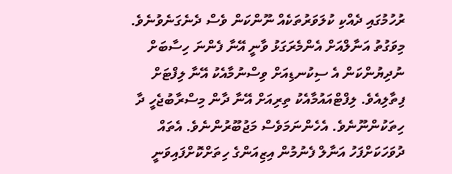ރުހުމުގައި ދެއްކި ކުލަވަރުތަކެއް ނޫންކަން ވެސް ދެނެގަނެވުނެވެ. މިވަގުތު އަނާލްއަށް އެންމެރަގަޅު ވާނީ އޭނާ ފެންނަ ހިސާބަށް ނުދިޔުންކަން އެ ސިކުނޑިއަށް ވިސްނުމާއެކު އޭނާ ލިފްޓަށް ފިތާލިއެވެ. ލިފްޓްއައުމާއެކު ތިރިއަށް އޭނާ ދާން މިސްރާބުޖެހީ ދާ ހިތަކުންނޫނެވެ. އެހެންނަމަވެސް މަޖުބޫރުންނެވެ. އެތައް ދުވަހަކަށްފަހު އަނާލް ފެނުމުން އިޒިއަންގެ ހިތަށްކޮށްފައިވަނީ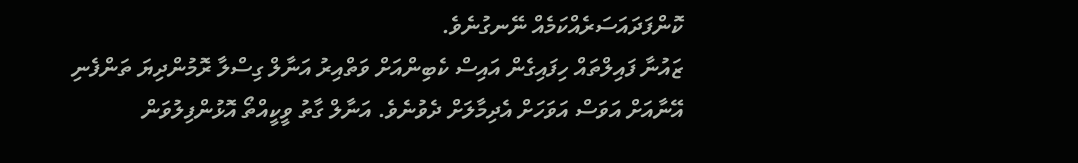ކޮންފަދައަސަރެއްކަމެއް ނޭނގުނެވެ.
ޒައުނާ ފައިލްތައް ހިފައިގެން އައިސް ކެބިންއަށް ވަތްއިރު އަނާލް ގިސްލާ ރޮމުންދިޔަ ތަންފެނި އޭނާއަށް އަވަސް އަވަހަށް އެދިމާލަށް ދެވުނެވެ. އަނާލް ގާތު ވީކީއްތޯ އޮޅުންފިލުވަން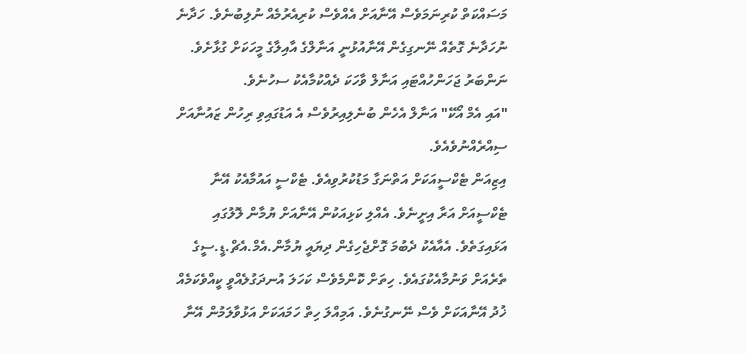މަސައްކަތް ކުރިނަމަވެސް އޭނާއަށް އެއްވެސް ކުރިއެރުމެއް ނުލިބުނެވެ. ހަދާނެ ނުހަދާނެ ގޮތެއް ނޭނގިގެން އޭނާއުޅުނީ އަނާލްގެ އާއިލާގެ މީހަކަށް ގުޅާށެވެ. ނަންބަރު ޖަހަންހުއްޓައި އަނާލް ވާހަކަ ދެއްކުމާއެކު ސހުނެވެ.
"އައި އެމް އޯކޭ" އަނާލް އެހެން ބުނެލިއިރުވެސް އެ އަޑުގައިވި ރިހުން ޒައުނާއަށް ސިއްރެއްނުވެއެވެ.
އިޒިއަން ޓެކްސީއަކަށް އަތްނަގާ މަޑުކުރުވިއެވެ. ޓެކްސީ އައުމާއެކު އޭނާ ޓެކްސީއަށް އަރާ އިށީނެވެ. އެއްލި ކަޅިއަކުން އޭނާއަށް ޔުމާން ލޮލުގައި އަޅައިގަތެވެ. އެއާއެކު ދެބުމަ ގޮށްޖެހިގެން ދިޔައީ ޔުމާން.އެމް.އެޗް.ޑީ.ސީގެ ތެރެއަށް ވަނުމާއެކުގައެވެ. ހިތަށް ކޮންމެވެސް ކަހަލަ އުނދަގުލެއްވީ ކީއްވެކަމެއް ޚުދު އޭނާއަކަށް ވެސް ނޭނގުނެވެ. އަމިއްލަ ހިތް ހަމައަކަށް އަޅުވާލަމުން އޭނާ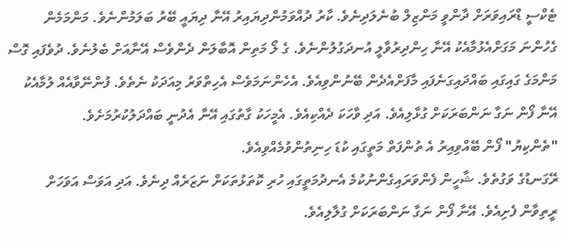ޓެކްސީ ޑްރައިވަރަށް ދާންވީ މަންޒިލް ބުނެލަދިނެވެ. ކާރު ދުއްވަމުންދިޔައިރު އޭނާ ދިޔައީ ބޭރު ބަލަމުންނެވެ. މަންމަމެން ގެހުންނަ މަގަށްއެޅުމާއެކު އޭނާ ހިންދިރުވާލީ އުނދަގުލުންނެވެ. ގެ ލޯ މަތިން އޮބާލަން ދެންވެސް އޭނާއަށް ބެލުނެވެ. ދުވެފައި ގޮސް މަންމަގެ ގައިގައި ބައްދައިގަނެފައި މާފަށްއެދެން ބޭނުންވިއެވެ. އެހެންނަމަވެސް އެހިތްވަރު މިއަދަކު ނެތެވެ. ފުންނޭވާއެއް ލުމާއެކު އޭނާ ފޯން ނަގާ ނަންބަރަކަށް ގުޅާލިއެވެ. އަދި ވާހަކަ ދެއްކިއެވެ. އެމީހަކު ގާތުގައި އޭނާ އެދުނީ ބައްދަލުކުރުމަށެވެ.
"ތެންކިޔު" ފޯން ބޭއްވިއިރު އެ ތުންފަތް މަތީގައި ކުޑަ ހިނިތުންވުމެއްވިއެވެ.
ރޭގަނޑުގެ ވަގުތެވެ. ޝާހީން ފެންވަރައިގެންނުކުމެ އެނދުމަތީގައި ހުރި ކޮތަޅުތަކަށް ނަޒަރެއް ދިނެވެ. އަދި އަވަސް އަވަހަށް ރީތިވާން ފެށިއެވެ. އޭނާ ފޯން ނަގާ ނަންބަރަކަށް ގުލާލިއެވެ.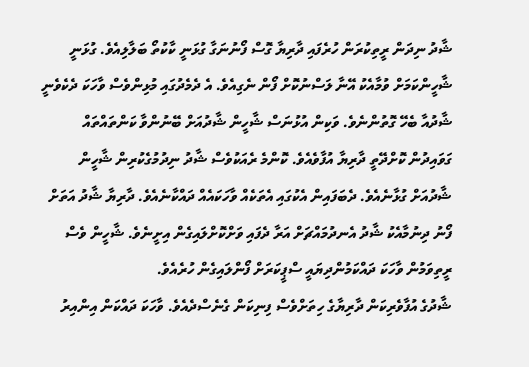ޝާދު ނިދަން ރީތިކުރަން ހުރެފައި ދާރިޔާ ގޮސް ފޯނުނަގާ ގުޅަނީ ކާކުތޯ ބަލާލިއެވެ. ގުޅަނީ ޝާހީންކަމަށް ވުމާއެކު އޭނާ ލަސްނުކޮށް ފޯން ނެގިއެވެ. އެ ދެމެދުގައި މުޅިންވެސް ވާހަކަ ދެކެވެނީ ޝާދުއާ ބެހޭ ގޮތުންނެވެ. ވަކިން އުޅުނަސް ޝާހީން ޝާދުއަށް ބޭނުންވާ ކަންތައްތައް ގަވައިދުން ކޮށްދޭތީ ދާރިޔާ އުފާވެއެވެ. ކޮންމެ ރެއަކުވެސް ޝާދު ނިދުމުގެކުރިން ޝާހީން ޝާދުއަށް ގުޅާނެއެވެ. ދެބަފައިން އެކުގައި އެތަކެއް ވާހަކައެއް ދައްކާނެއެވެ. ދާރިޔާ ޝާދު އަތަށް ފޯނު ދިނުމާއެކު ޝާދު އެނދުމައްޗަށް އަރާ ދެފައި ވަށްކޮށްލައިގެން އިށީނެވެ. ޝާހީން ވެސް ރީތިވަމުން ވާހަކަ ދައްކަމުންދިޔައީ ސްޕީކަރަށް ފޯންލައިގެން ހުރެއެވެ.
ޝާދުގެ އުފާވެރިކަން ދާރިޔާގެ ހިތަށްވެސް ފިނިކަން ގެނެސްދެއެވެ. ވާހަކަ ދައްކަން އިންއިރު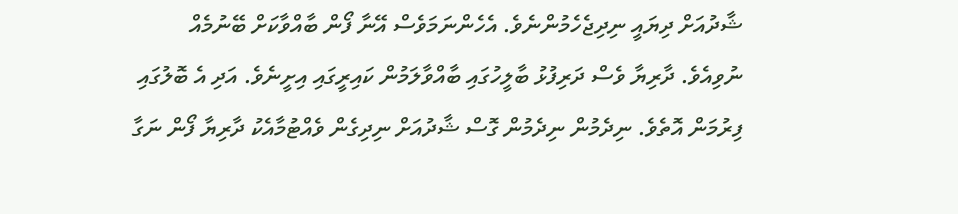ޝާދުއަށް ދިޔައީ ނިދިޖެހެމުންނެވެ. އެހެންނަމަވެސް އޭނާ ފޯން ބާއްވާކަށް ބޭނުމެއް ނުވިއެވެ. ދާރިޔާ ވެސް ދަރިފުޅު ބާލީހުގައި ބާއްވާލަމުން ކައިރީގައި އިށީނެވެ. އަދި އެ ބޮލުގައި ފިރުމަން އޮތެވެ. ނިދެމުން ނިދެމުން ގޮސް ޝާދުއަށް ނިދިގެން ވެއްޓުމާއެކު ދާރިޔާ ފޯން ނަގާ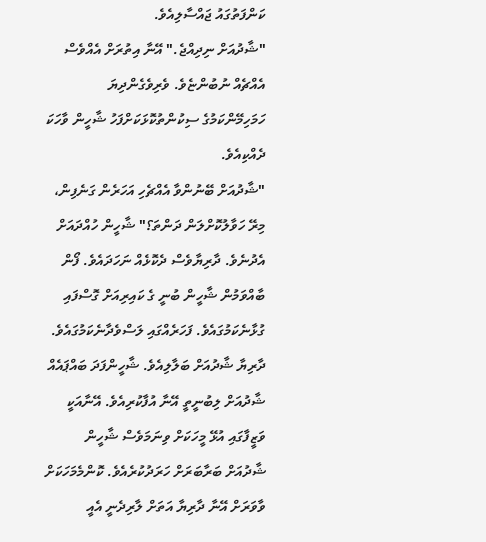ކަންފަތުގައު ޖައްސާލިއެވެ.
"ޝާދުއަށް ނިދިއްޖެ." އޭނާ އިތުރަށް އެއްވެސް އެއްޗެއް ނުބުންޏެވެ. ވެރިވެގެންދިޔަ ހަމަހިމޭންކަމުގެ ސިކުންތުކޮޅަކަށްފަހު ޝާހީން ވާހަކަ ދެއްކިއެވެ.
"ޝާދުއަށް ބޭނުންވާ އެއްޗެހި އަހަރެން ގަނެފިން، މިރޭ ހަވާލުކޮށްލަން ދަންތަ؟" ޝާހީން ހުއްދައަށް އެދުނެވެ. ދާރިޔާވެސް ދެކޮޅެއް ނަހަދައެވެ. ފޯން ބާއްވަމުން ޝާހީން ބުނީ ގެ ކައިރިއަށް ގޮސްފައި ގުޅާނެކަމުގައެވެ. ފަހަރެއްގައި ލަސްވެދާނެކަމުގައެވެ.
ދާރިޔާ ޝާދުއަށް ބަލާލިއެވެ. ޝާހީންފަދަ ބައްޕައެއް ޝާދުއަށް ލިބުނީތީ އޭނާ އުފާކުރިއެވެ. އޭނާއަކީ ވަޒީފާގައި އުޅޭ މީހަކަށް ވިނަމަވެސް ޝާހީން ޝާދުއަށް ބަރާބަރަށް ހަރަދުކުރެއެވެ. ކޮންމެމަހަކަށް ވާވަރަށް އޭނާ ދާރިޔާ އަތަށް ލާރިދެނީ އެއީ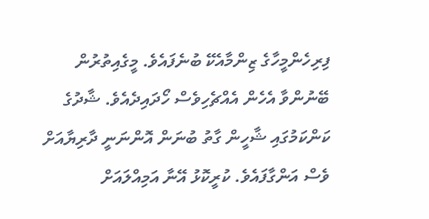ފިރިހެންމީހާގެ ޒިންމާއެކޭ ބުނެފައެވެ. މީގެއިތުރުން ބޭނުންވާ އެހެން އެއްޗެހިވެސް ހޯދައިދެއެވެ. ޝާދުގެ ކަންކަމުގައި ޝާހީން ގާތު ބުނަން އޮންނަނީ ދާރިޔާއަށް ވެސް އަންގާފައެވެ. ކުރީކޮޅު އޭނާ އަމިއްލައަށް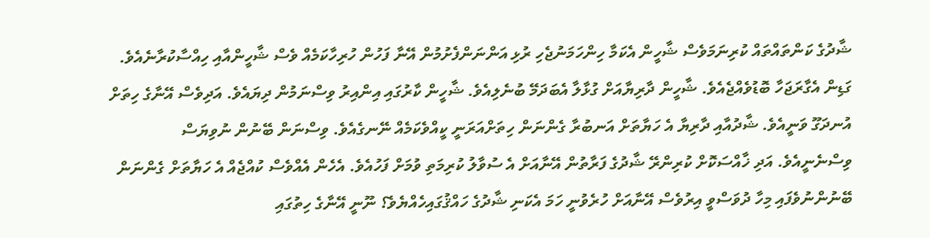ޝާދުގެ ކަންތައްތައް ކުރިނަމަވެސް ޝާހީން އެކަމާ ހިންހަމަނުޖެހި ރުޅި އަންނަންފެށުމުން އޭނާ ފަހުން ހުރިހާކަމެއް ވެސް ޝާހީންއާއި ހިއްސާކުރާނެއެވެ.
ގަޑިން އެގާރަޖަހާ ބޮޑުވެއްޖެއެވެ. ޝާހީން ދާރިޔާއަށް ގުޅާލާ އެބަދަމޭ ބުނެލިއެވެ. ޝާހީން ކާރުގައި އިންއިރު ވިސްނަމުން ދިޔައެވެ. އަދިވެސް އޭނާގެ ހިތަށް އުނދަގޫ ވަނީއެވެ. ޝާދުއާއި ދާރިޔާ އެ ހަޔާތަށް އަނބުރާ ގެންނަން ހިތަށްއަރަނީ ކީއްވެކަމެއް ނޭނގެއެވެ. ވިސްނަން ބޭނުން ނުވިޔަސް ވިސްނެނީއެވެ. އަދި ޚާއްސަކޮށް ކުރިންރޭ ޝާދުގެ ފަރާތުން އޭނާއަށް އެ ސުވާލު ކުރިމަތި ވުމަށް ފަހުއެވެ. އެހެން އެއްވެސް ކުއްޖެއް އެ ހަޔާތަށް ގެންނަން ބޭނުންނުވެފައި މިހާ ދުވަސްވީ އިރުވެސް އޭނާއަށް ހުރެވުނީ ހަމަ އެކަނި ޝާދުގެ ހައްޤުގައިހެއްޔެވެ؟ ނޫނީ އޭނާގެ ހިތުގައި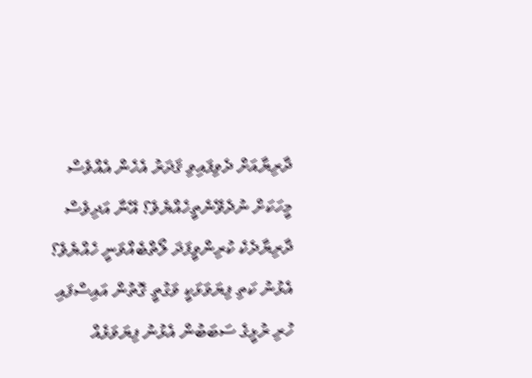ދާރިޔާއަށް ދެވިފައިވި ޤަދަރު އެހެން އެއްވެސް މީހަކަށް ނުދެވޭނެތީހެއްޔެވެ؟ އޭނާ އަދިވެސް ދާރިޔާދެކެ ކުރިންވީފަދަ ލޯތްބެއްވަނީ ހެއްޔެވެ؟ އެޅުނު ކަތި ފިޔަވަޅަކީ ވަގުތީ ގޮތުން އައިސްފައި ހުރި ރުޅީގެ ސަބަބުން އެޅުނު ފިޔަވަޅެއް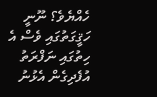ހެއްޔެވެ؟ ނޫނީ ހަޤީގަތުގައި ވެސް އެ ހިތުގައި ނަފްރަތު އުފެދިގެން އެޅުނު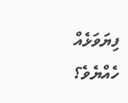ފިޔަވަޅެއް ހެއްޔެވެ؟